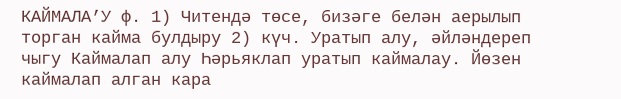КАЙМАЛА’У ф. 1) Читендә төсе, бизәге белән аерылып торган кайма булдыру 2) күч. Уратып алу, әйләндереп чыгу Каймалап алу Һәрьяклап уратып каймалау. Йөзен каймалап алган кара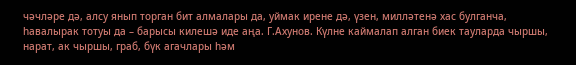чәчләре дә, алсу янып торган бит алмалары да, уймак ирене дә, үзен, милләтенә хас булганча, һавалырак тотуы да – барысы килешә иде аңа. Г.Ахунов. Күлне каймалап алган биек тауларда чыршы, нарат, ак чыршы, граб, бүк агачлары һәм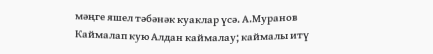мәңге яшел тәбәнәк куаклар үсә. А.Муранов Каймалап кую Алдан каймалау; каймалы итү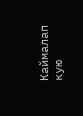Каймалап кую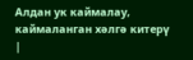Алдан ук каймалау, каймаланган хәлгә китерү |